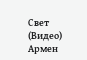Свет
(Видео) Армен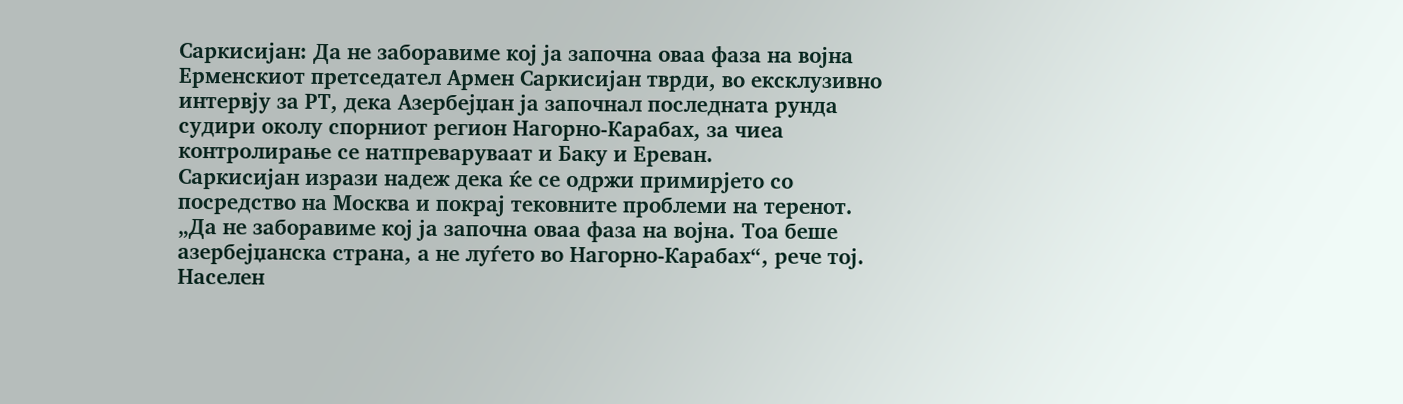Саркисијан: Да не заборавиме кој ја започна оваа фаза на војна
Ерменскиот претседател Армен Саркисијан тврди, во ексклузивно интервју за РТ, дека Азербејџан ја започнал последната рунда судири околу спорниот регион Нагорно-Карабах, за чиеа контролирање се натпреваруваат и Баку и Ереван.
Саркисијан изрази надеж дека ќе се одржи примирјето со посредство на Москва и покрај тековните проблеми на теренот.
„Да не заборавиме кој ја започна оваа фаза на војна. Тоа беше азербејџанска страна, а не луѓето во Нагорно-Карабах“, рече тој.
Населен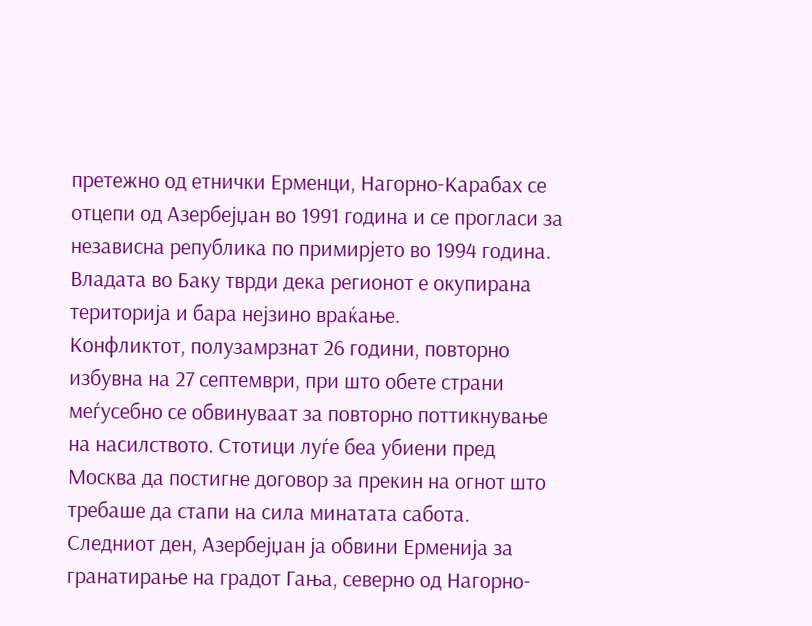претежно од етнички Ерменци, Нагорно-Карабах се отцепи од Азербејџан во 1991 година и се прогласи за независна република по примирјето во 1994 година. Владата во Баку тврди дека регионот е окупирана територија и бара нејзино враќање.
Конфликтот, полузамрзнат 26 години, повторно избувна на 27 септември, при што обете страни меѓусебно се обвинуваат за повторно поттикнување на насилството. Стотици луѓе беа убиени пред Москва да постигне договор за прекин на огнот што требаше да стапи на сила минатата сабота.
Следниот ден, Азербејџан ја обвини Ерменија за гранатирање на градот Гања, северно од Нагорно-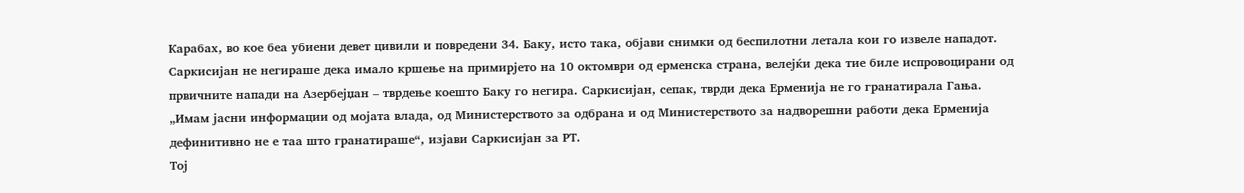Карабах, во кое беа убиени девет цивили и повредени 34. Баку, исто така, објави снимки од беспилотни летала кои го извеле нападот.
Саркисијан не негираше дека имало кршење на примирјето на 10 октомври од ерменска страна, велејќи дека тие биле испровоцирани од првичните напади на Азербејџан – тврдење коешто Баку го негира. Саркисијан, сепак, тврди дека Ерменија не го гранатирала Гања.
„Имам јасни информации од мојата влада, од Министерството за одбрана и од Министерството за надворешни работи дека Ерменија дефинитивно не е таа што гранатираше“, изјави Саркисијан за РТ.
Тој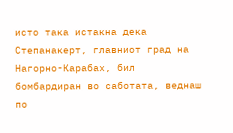исто така истакна дека Степанакерт, главниот град на Нагорно-Карабах, бил бомбардиран во саботата, веднаш по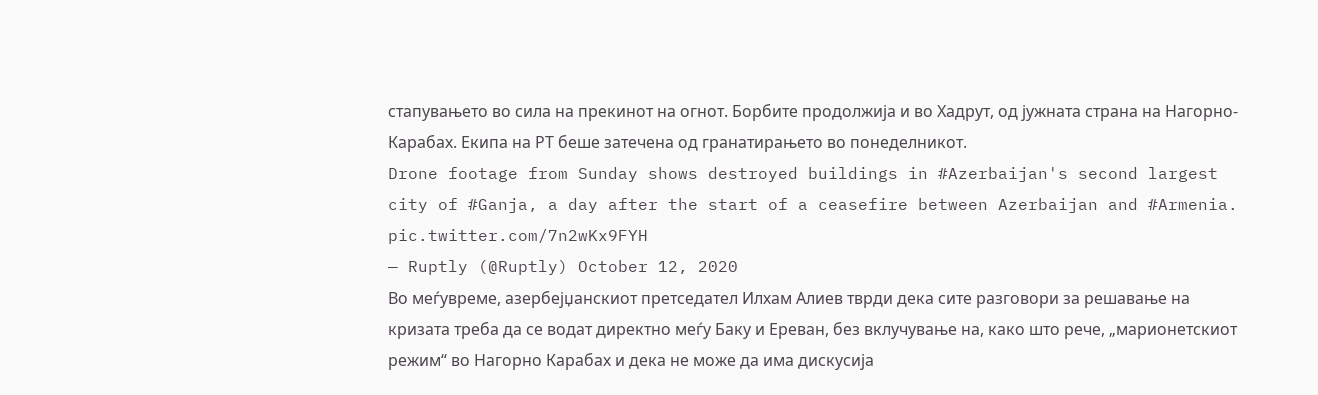стапувањето во сила на прекинот на огнот. Борбите продолжија и во Хадрут, од јужната страна на Нагорно-Карабах. Екипа на РТ беше затечена од гранатирањето во понеделникот.
Drone footage from Sunday shows destroyed buildings in #Azerbaijan's second largest city of #Ganja, a day after the start of a ceasefire between Azerbaijan and #Armenia. pic.twitter.com/7n2wKx9FYH
— Ruptly (@Ruptly) October 12, 2020
Во меѓувреме, азербејџанскиот претседател Илхам Алиев тврди дека сите разговори за решавање на кризата треба да се водат директно меѓу Баку и Ереван, без вклучување на, како што рече, „марионетскиот режим“ во Нагорно Карабах и дека не може да има дискусија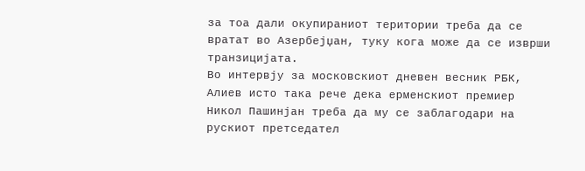за тоа дали окупираниот територии треба да се вратат во Азербејџан, туку кога може да се изврши транзицијата.
Во интервју за московскиот дневен весник РБК, Алиев исто така рече дека ерменскиот премиер Никол Пашинјан треба да му се заблагодари на рускиот претседател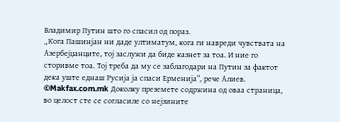Владимир Путин што го спасил од пораз.
„Кога Пашинјан ни даде ултиматум, кога ги навреди чувствата на Азербејџанците, тој заслужи да биде казнет за тоа. И ние го сторивме тоа. Тој треба да му се заблагодари на Путин за фактот дека уште еднаш Русија ја спаси Ерменија“, рече Алиев.
©Makfax.com.mk Доколку преземете содржина од оваа страница, во целост сте се согласиле со нејзините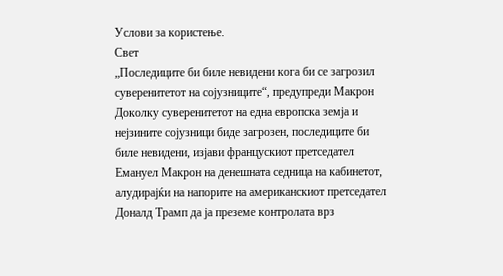Услови за користење.
Свет
„Последиците би биле невидени кога би се загрозил суверенитетот на сојузниците“, предупреди Макрон
Доколку суверенитетот на една европска земја и нејзините сојузници биде загрозен, последиците би биле невидени, изјави францускиот претседател Емануел Макрон на денешната седница на кабинетот, алудирајќи на напорите на американскиот претседател Доналд Трамп да ја преземе контролата врз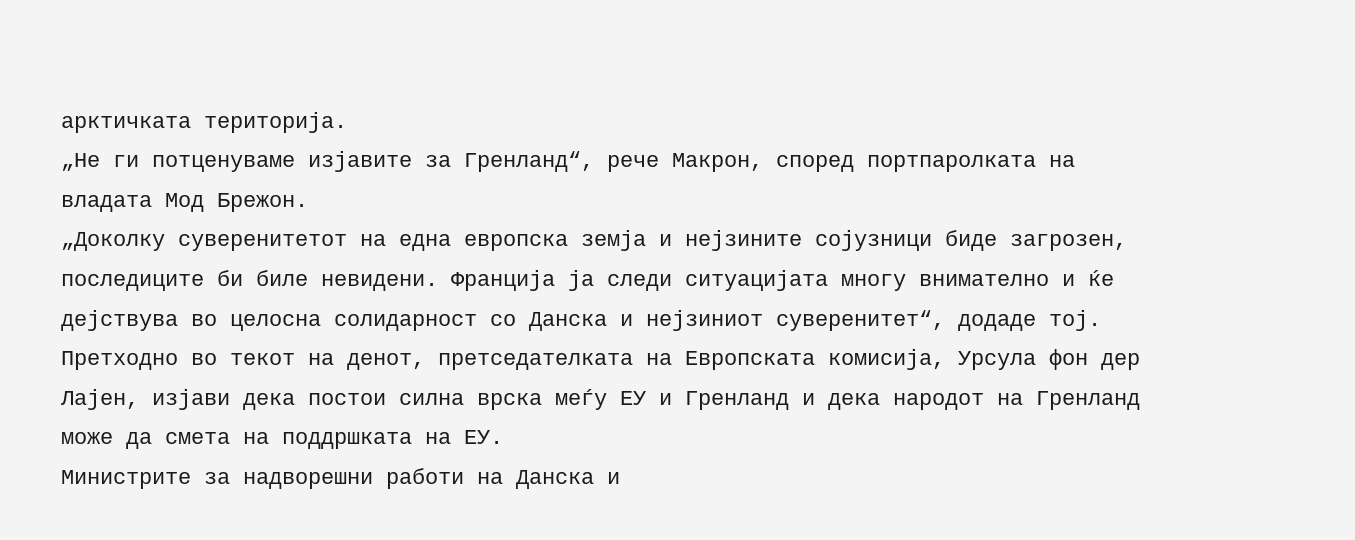арктичката територија.
„Не ги потценуваме изјавите за Гренланд“, рече Макрон, според портпаролката на владата Мод Брежон.
„Доколку суверенитетот на една европска земја и нејзините сојузници биде загрозен, последиците би биле невидени. Франција ја следи ситуацијата многу внимателно и ќе дејствува во целосна солидарност со Данска и нејзиниот суверенитет“, додаде тој.
Претходно во текот на денот, претседателката на Европската комисија, Урсула фон дер Лајен, изјави дека постои силна врска меѓу ЕУ и Гренланд и дека народот на Гренланд може да смета на поддршката на ЕУ.
Министрите за надворешни работи на Данска и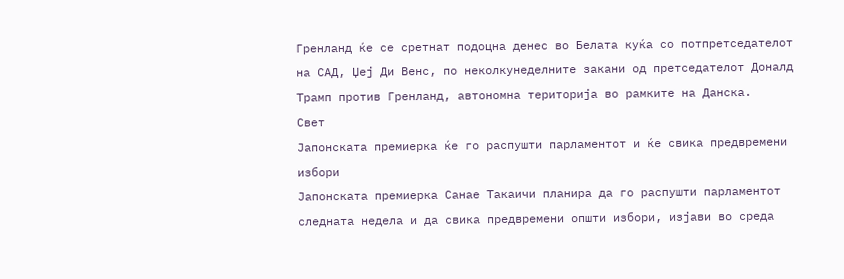Гренланд ќе се сретнат подоцна денес во Белата куќа со потпретседателот на САД, Џеј Ди Венс, по неколкунеделните закани од претседателот Доналд Трамп против Гренланд, автономна територија во рамките на Данска.
Свет
Јапонската премиерка ќе го распушти парламентот и ќе свика предвремени избори
Јапонската премиерка Санае Такаичи планира да го распушти парламентот следната недела и да свика предвремени општи избори, изјави во среда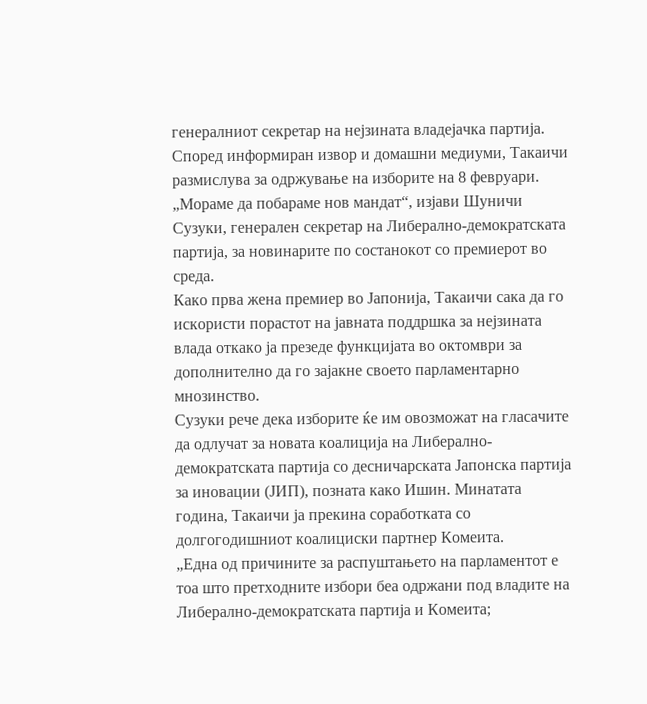генералниот секретар на нејзината владејачка партија.
Според информиран извор и домашни медиуми, Такаичи размислува за одржување на изборите на 8 февруари. „Мораме да побараме нов мандат“, изјави Шуничи Сузуки, генерален секретар на Либерално-демократската партија, за новинарите по состанокот со премиерот во среда.
Како прва жена премиер во Јапонија, Такаичи сака да го искористи порастот на јавната поддршка за нејзината влада откако ја презеде функцијата во октомври за дополнително да го зајакне своето парламентарно мнозинство.
Сузуки рече дека изборите ќе им овозможат на гласачите да одлучат за новата коалиција на Либерално-демократската партија со десничарската Јапонска партија за иновации (ЈИП), позната како Ишин. Минатата година, Такаичи ја прекина соработката со долгогодишниот коалициски партнер Комеита.
„Една од причините за распуштањето на парламентот е тоа што претходните избори беа одржани под владите на Либерално-демократската партија и Комеита;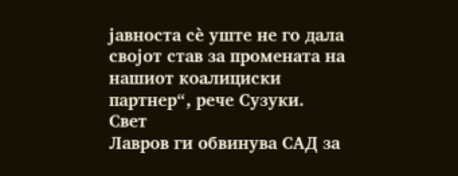јавноста сè уште не го дала својот став за промената на нашиот коалициски партнер“, рече Сузуки.
Свет
Лавров ги обвинува САД за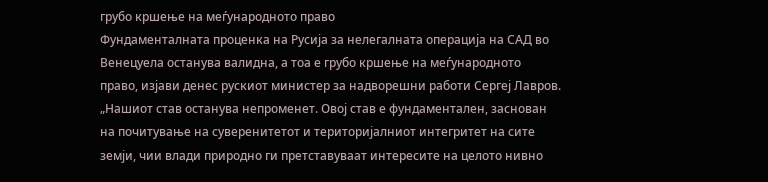грубо кршење на меѓународното право
Фундаменталната проценка на Русија за нелегалната операција на САД во Венецуела останува валидна, а тоа е грубо кршење на меѓународното право, изјави денес рускиот министер за надворешни работи Сергеј Лавров.
„Нашиот став останува непроменет. Овој став е фундаментален, заснован на почитување на суверенитетот и територијалниот интегритет на сите земји, чии влади природно ги претставуваат интересите на целото нивно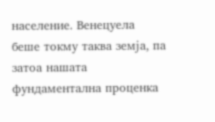население. Венецуела беше токму таква земја, па затоа нашата фундаментална проценка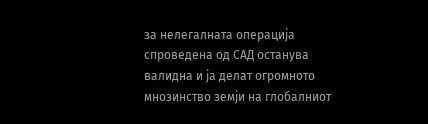за нелегалната операција спроведена од САД останува валидна и ја делат огромното мнозинство земји на глобалниот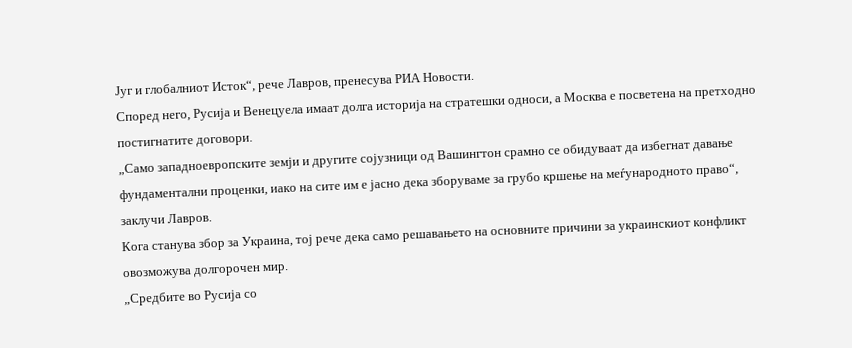Југ и глобалниот Исток“, рече Лавров, пренесува РИА Новости.
Според него, Русија и Венецуела имаат долга историја на стратешки односи, а Москва е посветена на претходно постигнатите договори.
„Само западноевропските земји и другите сојузници од Вашингтон срамно се обидуваат да избегнат давање фундаментални проценки, иако на сите им е јасно дека зборуваме за грубо кршење на меѓународното право“, заклучи Лавров.
Кога станува збор за Украина, тој рече дека само решавањето на основните причини за украинскиот конфликт овозможува долгорочен мир.
„Средбите во Русија со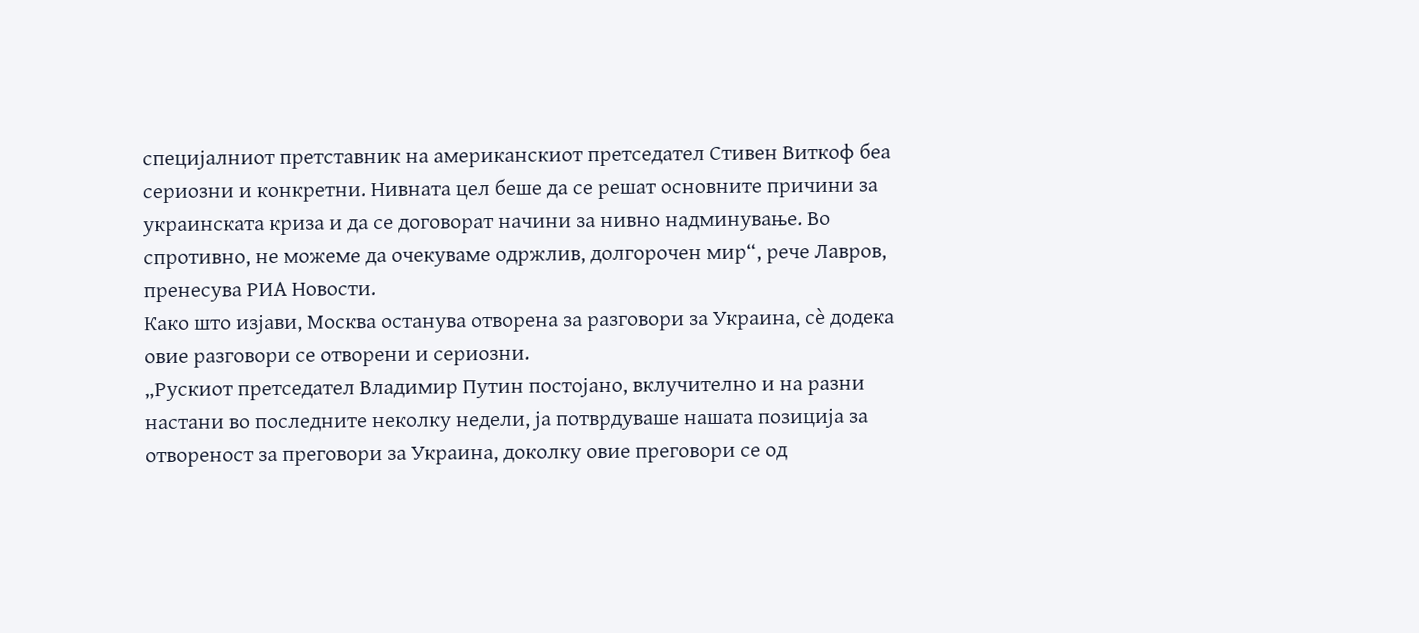специјалниот претставник на американскиот претседател Стивен Виткоф беа сериозни и конкретни. Нивната цел беше да се решат основните причини за украинската криза и да се договорат начини за нивно надминување. Во спротивно, не можеме да очекуваме одржлив, долгорочен мир“, рече Лавров, пренесува РИА Новости.
Како што изјави, Москва останува отворена за разговори за Украина, сè додека овие разговори се отворени и сериозни.
„Рускиот претседател Владимир Путин постојано, вклучително и на разни настани во последните неколку недели, ја потврдуваше нашата позиција за отвореност за преговори за Украина, доколку овие преговори се од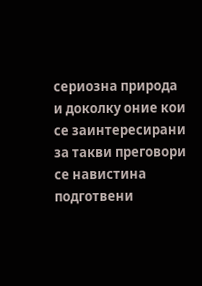сериозна природа и доколку оние кои се заинтересирани за такви преговори се навистина подготвени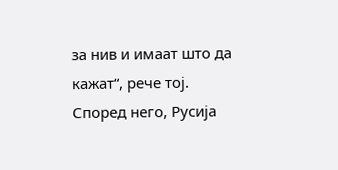за нив и имаат што да кажат“, рече тој.
Според него, Русија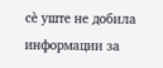сè уште не добила информации за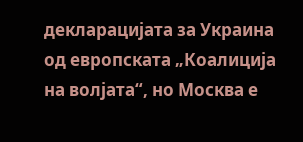декларацијата за Украина од европската „Коалиција на волјата“, но Москва е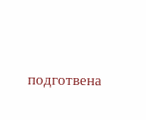подготвена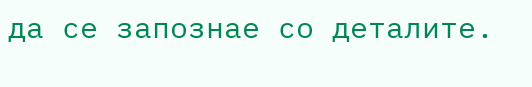да се запознае со деталите.